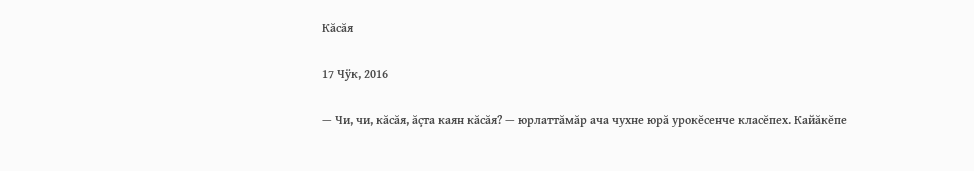Кăсăя

17 Чÿк, 2016

— Чи, чи, кăсăя, ăçта каян кăсăя? — юрлаттăмăр ача чухне юрă урокĕсенче класĕпех. Кайăкĕпе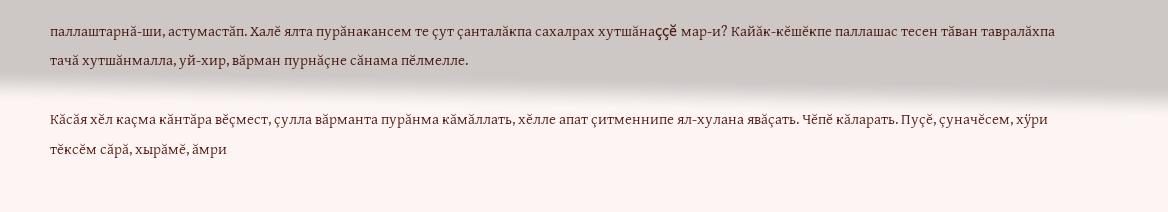паллаштарнă-ши, астумастăп. Халĕ ялта пурăнакансем те çут çанталăкпа сахалрах хутшăнаççĕ мар-и? Кайăк-кĕшĕкпе паллашас тесен тăван тавралăхпа тачă хутшăнмалла, уй-хир, вăрман пурнăçне сăнама пĕлмелле.

Кăсăя хĕл каçма кăнтăра вĕçмест, çулла вăрманта пурăнма кăмăллать, хĕлле апат çитменнипе ял-хулана явăçать. Чĕпĕ кăларать. Пуçĕ, çуначĕсем, хÿри тĕксĕм сăрă, хырăмĕ, ăмри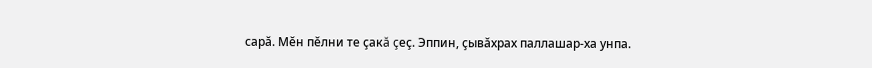сарă. Мĕн пĕлни те çакă çеç. Эппин, çывăхрах паллашар-ха унпа.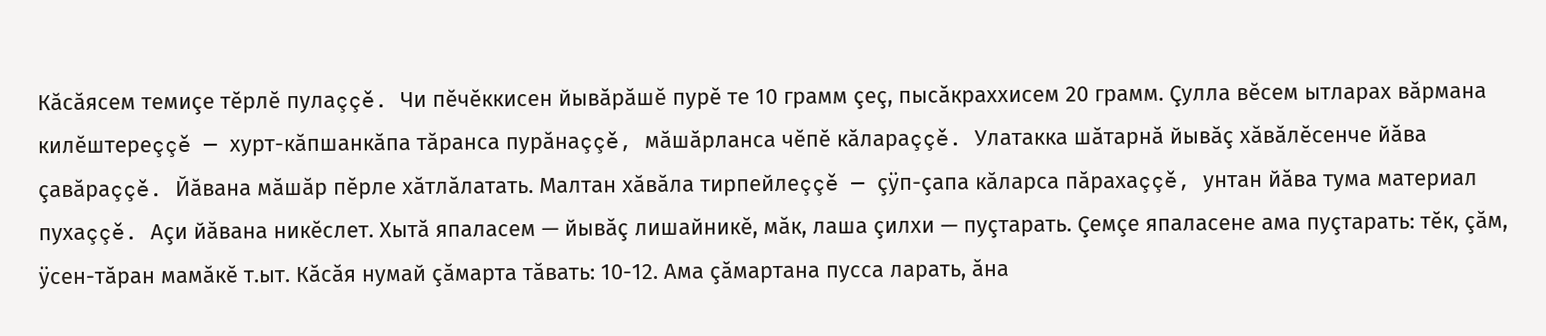Кăсăясем темиçе тĕрлĕ пулаççĕ. Чи пĕчĕккисен йывăрăшĕ пурĕ те 10 грамм çеç, пысăкраххисем 20 грамм. Çулла вĕсем ытларах вăрмана килĕштереççĕ — хурт-кăпшанкăпа тăранса пурăнаççĕ, мăшăрланса чĕпĕ кăлараççĕ. Улатакка шăтарнă йывăç хăвăлĕсенче йăва çавăраççĕ. Йăвана мăшăр пĕрле хăтлăлатать. Малтан хăвăла тирпейлеççĕ — çÿп-çапа кăларса пăрахаççĕ, унтан йăва тума материал пухаççĕ. Аçи йăвана никĕслет. Хытă япаласем — йывăç лишайникĕ, мăк, лаша çилхи — пуçтарать. Çемçе япаласене ама пуçтарать: тĕк, çăм, ÿсен-тăран мамăкĕ т.ыт. Кăсăя нумай çăмарта тăвать: 10-12. Ама çăмартана пусса ларать, ăна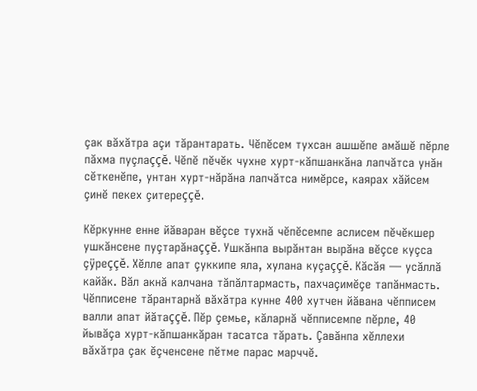çак вăхăтра аçи тăрантарать. Чĕпĕсем тухсан ашшĕпе амăшĕ пĕрле пăхма пуçлаççĕ. Чĕпĕ пĕчĕк чухне хурт-кăпшанкăна лапчăтса унăн сĕткенĕпе, унтан хурт-нăрăна лапчăтса нимĕрсе, каярах хăйсем çинĕ пекех çитереççĕ.

Кĕркунне енне йăваран вĕçсе тухнă чĕпĕсемпе аслисем пĕчĕкшер ушкăнсене пуçтарăнаççĕ. Ушкăнпа вырăнтан вырăна вĕçсе куçса çÿреççĕ. Хĕлле апат çуккипе яла, хулана куçаççĕ. Кăсăя — усăллă кайăк. Вăл акнă калчана тăпăлтармасть, пахчаçимĕçе тапăнмасть. Чĕпписене тăрантарнă вăхăтра кунне 400 хутчен йăвана чĕпписем валли апат йăтаççĕ. Пĕр çемье, кăларнă чĕпписемпе пĕрле, 40 йывăçа хурт-кăпшанкăран тасатса тăрать. Çавăнпа хĕллехи вăхăтра çак ĕçченсене пĕтме парас марччĕ.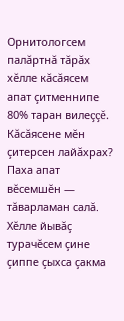Орнитологсем палăртнă тăрăх хĕлле кăсăясем апат çитменнипе 80% таран вилеççĕ. Кăсăясене мĕн çитерсен лайăхрах? Паха апат вĕсемшĕн — тăварламан салă. Хĕлле йывăç турачĕсем çине çиппе çыхса çакма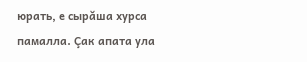юрать, е сырăша хурса памалла. Çак апата ула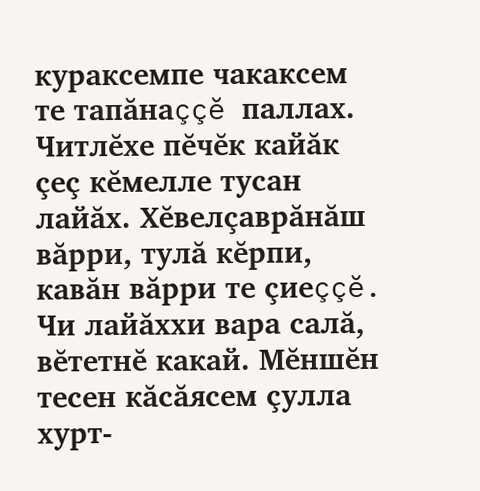кураксемпе чакаксем те тапăнаççĕ паллах. Читлĕхе пĕчĕк кайăк çеç кĕмелле тусан лайăх. Хĕвелçаврăнăш вăрри, тулă кĕрпи, кавăн вăрри те çиеççĕ. Чи лайăххи вара салă, вĕтетнĕ какай. Мĕншĕн тесен кăсăясем çулла хурт-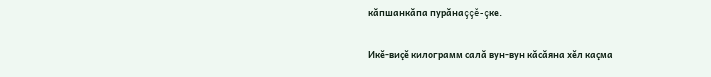кăпшанкăпа пурăнаççĕ-çке.

Икĕ-виçĕ килограмм салă вун-вун кăсăяна хĕл каçма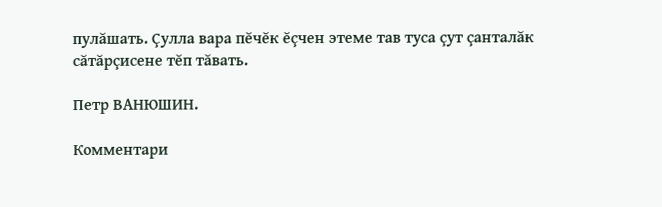пулăшать. Çулла вара пĕчĕк ĕçчен этеме тав туса çут çанталăк сăтăрçисене тĕп тăвать.

Петр ВАНЮШИН.

Комментари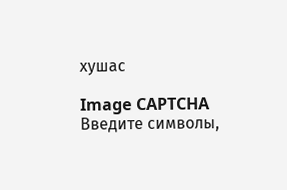хушас

Image CAPTCHA
Введите символы,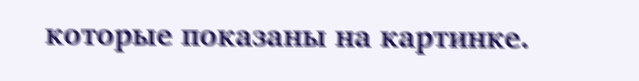которые показаны на картинке.